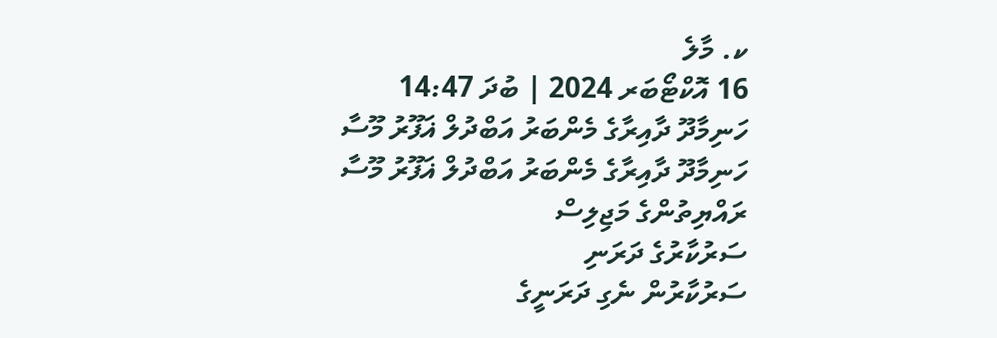ކ. މާލެ
16 އޮކްޓޯބަރ 2024 | ބުދަ 14:47
ހަނިމާދޫ ދާއިރާގެ މެންބަރު އަބްދުލް ޣަފޫރު މޫސާ
ހަނިމާދޫ ދާއިރާގެ މެންބަރު އަބްދުލް ޣަފޫރު މޫސާ
ރައްޔިތުންގެ މަޖިލިސް
ސަރުކާރުގެ ދަރަނި
ސަރުކާރުން ނެގި ދަރަނީގެ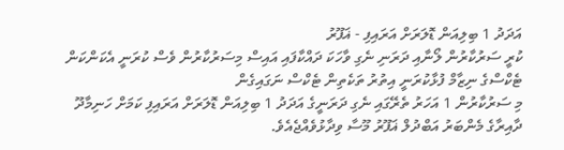އަދަދު 1 ބިލިއަން ޑޮލަރަށް އަރައިފި - ޣަފޫރު
ކުރީ ސަރުކާރުން ލޯނާއި ދަރަނި ނެގި ވާހަކަ ދައްކާފައި އައިސް މިސަރުކާރުން ވެސް ކުރަނީ އެކަންކަން
ޓެކްސްގެ ނިޒާމް ފުޅާކުރަނީ އިތުރު ތަކެތިން ޓެކްސް ނަގައިގެން
މި ސަރުކާރުން 1 އަހަރު ތެރޭގައި ނެގި ދަރަނީގެ އަދަދު 1 ބިލިއަން ޑޮލަރަށް އަރައިފި ކަމަށް ހަނިމާދޫ ދާއިރާގެ މެންބަރު އަބްދުލް ޣަފޫރު މޫސާ ވިދާޅުވެއްޖެއެވެ.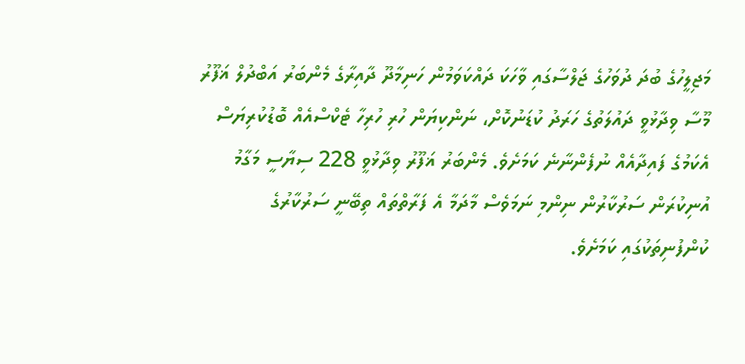މަޖިލީހުގެ ބުދަ ދުވަހުގެ ޖަލްސާގައި ވާހަކަ ދައްކަވަމުން ހަނިމާދޫ ދާއިރާގެ މެންބަރު އަބްދުލް ޣަފޫރު މޫސާ ވިދާޅުވީ ދައުލަތުގެ ހަރަދު ކުޑަނުކޮށް، ނަންކިޔަން ހުރި ހުރިހާ ޓެކްސްއެއް ބޮޑުކުރިޔަސް އެކަމުގެ ފައިދާއެއް ނުފެންނާނެ ކަމަށެވެ. މެންބަރު ޣަފޫރު ވިދާޅުވީ 228 ސިޔާސީ މަގާމު އުނިކުރަން ސަރުކާރުން ނިންމި ނަމަވެސް މާދަމާ އެ ފަރާތްތައް ތިބޭނީ ސަރުކާރުގެ ކުންފުނިތަކުގައި ކަމަށެވެ.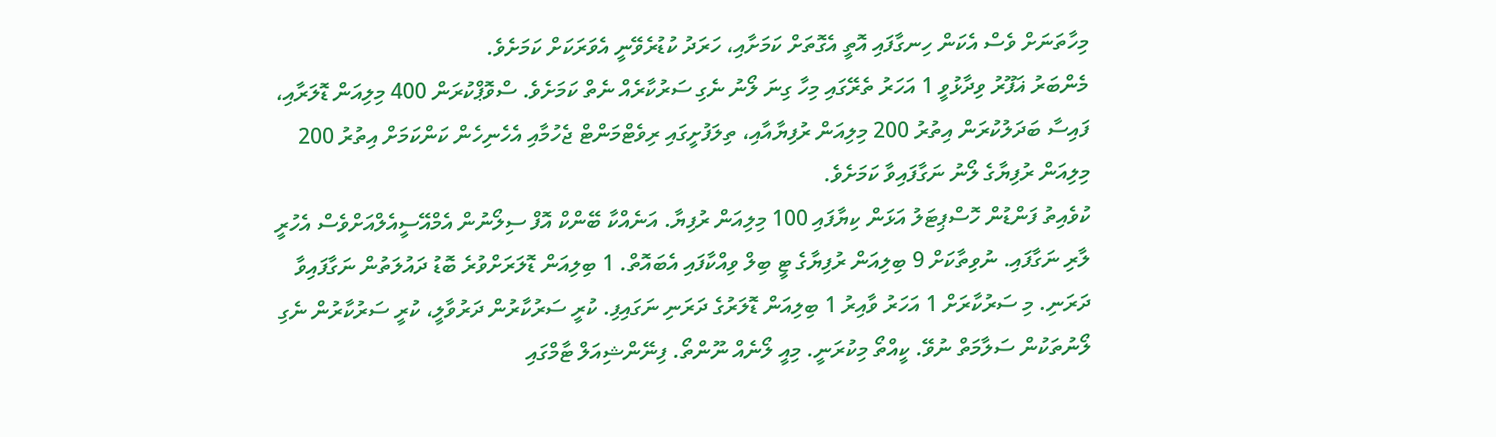މިހާތަނަށް ވެސް އެކަން ހިނގާފައި އޮތީ އެގޮތަށް ކަމަށާއި، ހަރަދު ކުޑުރެވޭނީ އެވަރަކަށް ކަމަށެވެ.
މެންބަރު ޣަފޫރު ވިދާޅުވީ 1 އަހަރު ތެރޭގައި މިހާ ގިނަ ލޯނު ނެގި ސަރުކާރެއް ނެތް ކަމަށެވެ. ސްވޮޕްކުރަން 400 މިލިއަން ޑޮލަރާއި، ފައިސާ ބަދަލުކުރަން އިތުރު 200 މިލިއަން ރުފިޔާއާއި، ތިލަފުށީގައި ރިވެޓްމަންޓް ޖެހުމާއި އެހެނިހެން ކަންކަމަށް އިތުރު 200 މިލިއަން ރުފިޔާގެ ލޯނު ނަގާފައިވާ ކަމަށެވެ.
ކުވެއިތު ފަންޑުން ހޮސްޕިޓަލު އަޅަން ކިޔާފައި 100 މިލިއަން ރުފިޔާ. އަނެއްކާ ބޭންކް އޮފް ސިލޯނުން އެމްއޭސީއެލްއަށްވެސް އެހުރީ ލާރި ނަގާފައި. ނުވިތާކަށް 9 ބިލިއަން ރުފިޔާގެ ޓީ ބިލް ވިއްކާފައި އެބައޮތް. 1 ބިލިއަން ޑޮލަރަށްވުރެ ބޮޑު ދައުލަތުން ނަގާފައިވާ ދަރަނި. މި ސަރުކާރަށް 1 އަހަރު ވާއިރު 1 ބިލިއަން ޑޮލަރުގެ ދަރަނި ނަގައިފި. ކުރީ ސަރުކާރުން ދަރުވާލީ، ކުރީ ސަރުކާރުން ނެގި ލޯނުތަކުން ސަލާމަތް ނުވޭ. ކީއްތޯ މިކުރަނީ. މިއީ ލޯނެއް ނޫންތޯ. ފިނޭންޝިއަލް ޓާމްގައި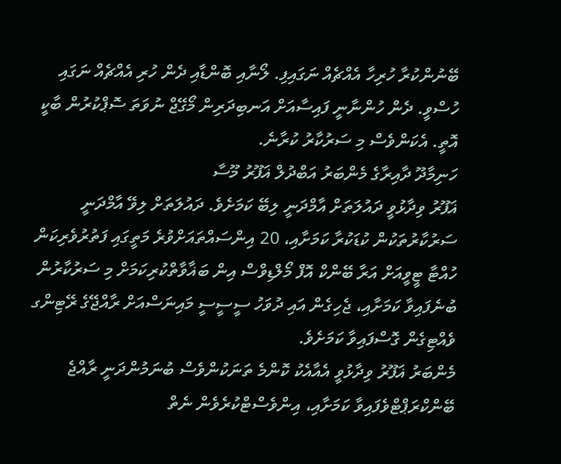ބޭނުންކުރާ ހުރިހާ އެއްޗެއް ނަގައިފި. ލޯނާއި ބޮންޑާއި ދެން ހުރި އެއްޗެއް ނަގައި ހުސްވީ. ދެން ހުންނާނީ ފައިސާއަށް އަނބިދަރިން މޯގޭޖް ނުވަތަ ސޮޕްކުރުން ބާކީ އޮތީ. އެކަންވެސް މި ސަރުކާރު ކުރާނެ.
ހަނިމާދޫ ދާއިރާގެ މެންބަރު އަބްދުލް ޣަފޫރު މޫސާ
ޣަފޫރު ވިދާޅުވީ ދައުލަތަށް އާމްދަނީ ލިބޭ ކަމަށެވެ. ދައުލަތަށް ލިވޭ އާމްދަނީ ސަރުކާރުތަކުން ކުޑަކުރާ ކަމަށާއި، 20 އިންސައްތައަށްވުރެ މަތީގައި ފަތުރުވެރިކަން ހުއްޓާ ޓީވީއަށް އަރާ ބޭންކް އޮފް މޯލްޑިވްސް އިން ބަޣާވާތްކުރިކަމަށް މި ސަރުކާރުން ބުނެފައިވާ ކަމަށާއި، ޖެހިގެން އައި ދުވަހު ސީސީސީ މައިނަސްއަށް ރާއްޖޭގެ ރޭޓިންގ ވެއްޓިގެން ގޮސްފައިވާ ކަމަށެވެ.
މެންބަރު ޣަފޫރު ވިދާޅުވީ އެއާއެކު ކޮންމެ ތަނަކުންވެސް ބުނަމުންދަނީ ރާއްޖެ ބޭންކްރަޕްޓްވެފައިވާ ކަމަށާއި، އިންވެސްޓްކުރެވެން ނެތް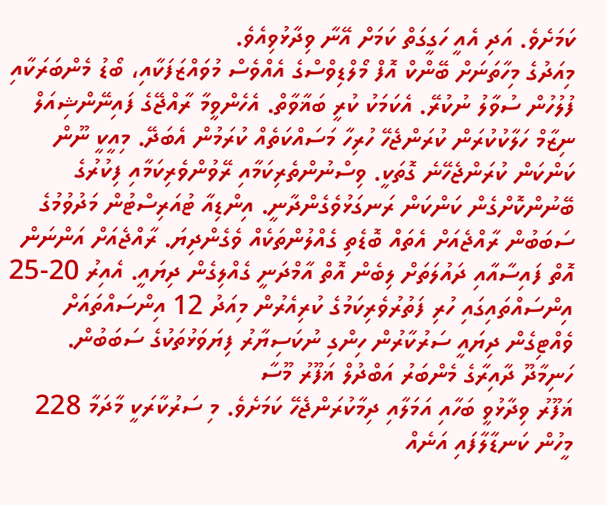ކަމަށެވެ. އަދި އެއީ ހަގީގަތް ކަމަށް އޭނާ ވިދާޅުވިއެވެ.
މިއަދުގެ މިހާތަނަށް ބޭންކް އޮފް މޯލްޑިވްސްގެ އެއްވެސް މުވައްޒަފަކާއި، ބޯޑު މެންބަރަކާއި ފުލުހުން ސުވާލު ނުކުރޭ. އެކަމަކު ކުރީ ބަޣާވާތް. އެހެންވީމާ ރާއްޖޭގެ ފައިނޭންޝިއަލް ނިޒާމް ހަލާކުކުރަން ކުރަންޖެހޭ ހުރިހާ މަސައްކަތެއް ކުރަމުން އެބަދޭ. މިއީކީ ނޫން ކަންކަން ކުރަންޖެހޭނެ ގޮތަކީ. ވިސްނުންތެރިކަމާއި ރޭވުންވެރިކަމާއި ފިކުރުގެ ބޭނުންކޮށްގެން ކަންކަން ރަނގަޅުވެގެންދާނީ. އިންޑިއާ ޓުއަރިސްޓުން މަދުވުމުގެ ސަބަބުން ރާއްޖެއަށް އެތައް ބޮޑެތި ގެއްލުންތަކެއް ވެގެންދިޔަ. ރާއްޖެއަށް އަންނަން އޮތް ފައިސާއާއި ދައުލަތަށް ލިބެން އޮތް އާމްދަނީ ގެއްލިގެން ދިޔައީ. އެއިރު 20-25 އިންސައްތައިގައި ހުރި ފަތުރުވެރިކަމުގެ ކުރިއެރުން މިއަދު 12 އިންސައްތައަށް ވެއްޓިގެން ދިޔައީ ސަރުކާރުން ހިންގި ނުކަސިޔާރު ފިޔަވަޅުތަކުގެ ސަބަބުން.
ހަނިމާދޫ ދާއިރާގެ މެންބަރު އަބްދުލް ޣަފޫރު މޫސާ
ޣަފޫރު ވިދާޅުވީ ބަހާއި އަމަލާއި ދިމާކުރަންޖެހޭ ކަމަށެވެ. މި ސަރުކާރަކީ މާދަމާ 228 މީހުން ކަނޑާލާފައި އަނެއް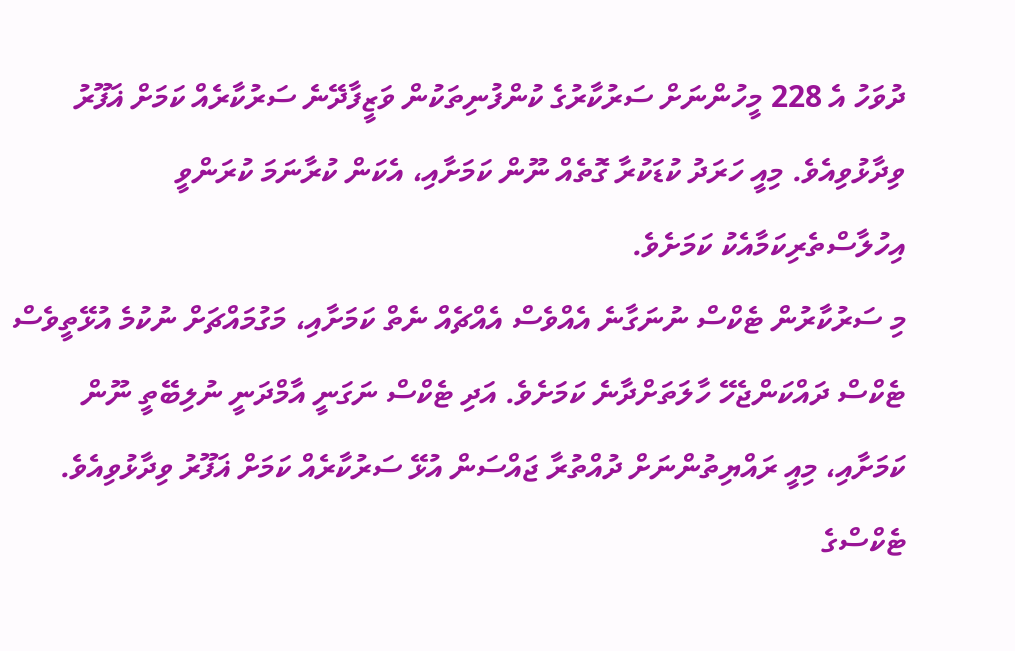ދުވަހު އެ 228 މީހުންނަށް ސަރުކާރުގެ ކުންފުނިތަކުން ވަޒީފާދޭނެ ސަރުކާރެއް ކަމަށް ޣަފޫރު ވިދާޅުވިއެވެ. މިއީ ހަރަދު ކުޑަކުރާ ގޮތެއް ނޫން ކަމަށާއި، އެކަން ކުރާނަމަ ކުރަންވީ އިހުލާސްތެރިކަމާއެކު ކަމަށެވެ.
މި ސަރުކާރުން ޓެކްސް ނުނަގާނެ އެއްވެސް އެއްޗެއް ނެތް ކަމަށާއި، މަގުމައްޗަށް ނުކުމެ އުޅޭތީވެސް ޓެކްސް ދައްކަންޖެހޭ ހާލަތަށްދާނެ ކަމަށެވެ. އަދި ޓެކްސް ނަގަނީ އާމްދަނީ ނުލިބޭތީ ނޫން ކަމަށާއި، މިއީ ރައްޔިތުންނަށް ދުއްތުރާ ޖައްސަން އުޅޭ ސަރުކާރެއް ކަމަށް ޣަފޫރު ވިދާޅުވިއެވެ. ޓެކްސްގެ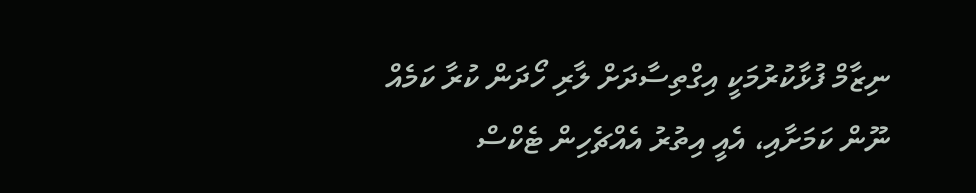ނިޒާމް ފުޅާކުރުމަކީ އިގްތިސާދަށް ލާރި ހޯދަން ކުރާ ކަމެއް ނޫން ކަމަށާއި، އެއީ އިތުރު އެއްޗެހިން ޓެކްސް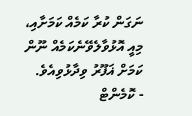ނަގަން ކުރާ ކަމެއް ކަމަށާއި، މިއީ އޮޅުވާލެވޭނެކަމެއް ނޫން ކަމަށް ޣަފޫރު ވިދާޅުވިއެވެ.
- ކޮމެންޓް